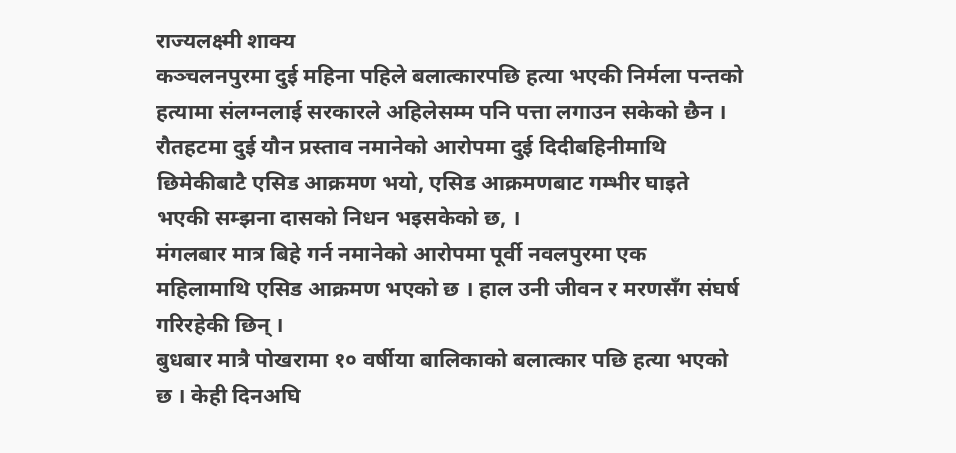राज्यलक्ष्मी शाक्य
कञ्चलनपुरमा दुई महिना पहिले बलात्कारपछि हत्या भएकी निर्मला पन्तको हत्यामा संलग्नलाई सरकारले अहिलेसम्म पनि पत्ता लगाउन सकेको छैन । रौतहटमा दुई यौन प्रस्ताव नमानेको आरोपमा दुई दिदीबहिनीमाथि छिमेकीबाटै एसिड आक्रमण भयो, एसिड आक्रमणबाट गम्भीर घाइते भएकी सम्झना दासको निधन भइसकेको छ, ।
मंगलबार मात्र बिहे गर्न नमानेको आरोपमा पूर्वी नवलपुरमा एक महिलामाथि एसिड आक्रमण भएको छ । हाल उनी जीवन र मरणसँग संघर्ष गरिरहेकी छिन् ।
बुधबार मात्रै पोखरामा १० वर्षीया बालिकाको बलात्कार पछि हत्या भएको छ । केही दिनअघि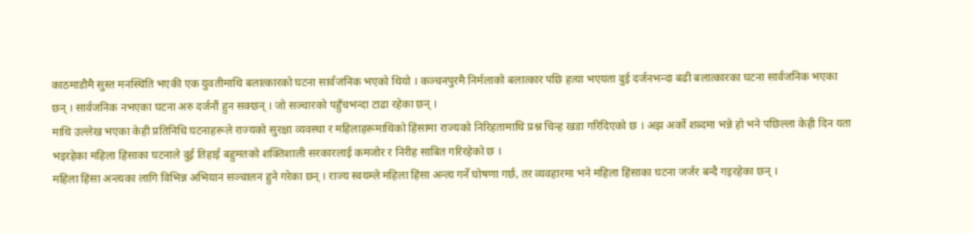काठमाडौमै सुस्त मनस्थिति भएकी एक युवतीमाथि बलात्कारको घटना सार्वजनिक भएको थियो । कञ्चनपुरमै निर्मलाको बलात्कार पछि हत्या भएयता दुई दर्जनभन्दा बढी बलात्कारका घटना सार्वजनिक भएका छन् । सार्वजनिक नभएका घटना अरु दर्जनौं हुन सक्छन् । जो सञ्चारको पहुँचभन्दा टाढा रहेका छन् ।
माथि उल्लेख भएका केही प्रतिनिधि घटनाहरूले राज्यको सुरक्षा व्यवस्था र महिलाहरूमाथिको हिंसामा राज्यको निरिहतामाथि प्रश्न चिन्ह खडा गरिदिएको छ । अझ अर्को शब्दमा भन्ने हो भने पछिल्ला केही दिन यता भइरहेका महिला हिंसाका घटनाले दुई तिहाई बहुमतको शक्तिशाली सरकारलाई कमजोर र निरीह साबित गरिरहेको छ ।
महिला हिंसा अन्त्यका लागि विभिन्न अभियान सञ्चालन हुने गरेका छन् । राज्य स्वयम्ले महिला हिंसा अन्त्य गर्ने घोषणा गर्छ, तर व्यवहारमा भने महिला हिंसाका घटना जर्जर बन्दै गइरहेका छन् ।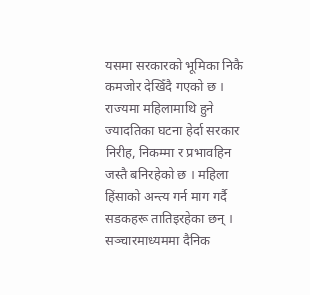यसमा सरकारको भूमिका निकै कमजोर देखिँदै गएको छ । राज्यमा महिलामाथि हुने ज्यादतिका घटना हेर्दा सरकार निरीह, निकम्मा र प्रभावहिन जस्तै बनिरहेको छ । महिला हिंसाको अन्त्य गर्न माग गर्दै सडकहरू तातिइरहेका छन् । सञ्चारमाध्यममा दैनिक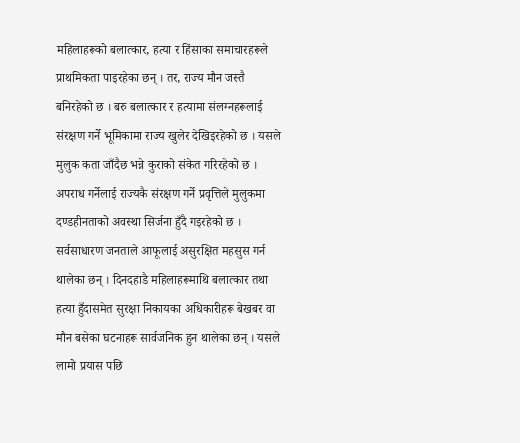महिलाहरूको बलात्कार, हत्या र हिंसाका समाचारहरूले प्राथमिकता पाइरहेका छन् । तर, राज्य मौन जस्तै बनिरहेको छ । बरु बलात्कार र हत्यामा संलग्नहरूलाई संरक्षण गर्ने भूमिकामा राज्य खुलेर देखिइरहेको छ । यसले मुलुक कता जाँदैछ भन्ने कुराको संकेत गरिरहेको छ ।
अपराध गर्नेलाई राज्यकै संरक्षण गर्ने प्रवृत्तिले मुलुकमा दण्डहीनताको अवस्था सिर्जना हुँदै गइरहेको छ । सर्वसाधारण जनताले आफूलाई असुरक्षित महसुस गर्न थालेका छन् । दिनदहाडै महिलाहरूमाथि बलात्कार तथा हत्या हुँदासमेत सुरक्षा निकायका अधिकारीहरू बेखबर वा मौन बसेका घटनाहरू सार्वजनिक हुन थालेका छन् । यसले लामो प्रयास पछि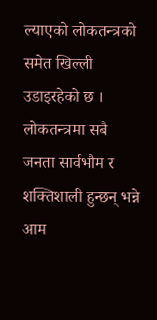ल्याएको लोकतन्त्रको समेत खिल्ली उडाइरहेको छ । लोकतन्त्रमा सबै जनता सार्वभौम र शक्तिशाली हुन्छन् भन्ने आम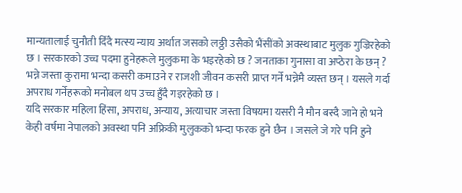मान्यतालाई चुनौती दिँदै मत्स्य न्याय अर्थात जसको लठ्ठी उसैको भैंसींको अवस्थाबाट मुलुक गुज्रिरहेको छ । सरकारको उच्च पदमा हुनेहरूले मुलुकमा के भइरहेको छ ? जनताका गुनासा वा अप्ठेरा के छन् ? भन्ने जस्ता कुरामा भन्दा कसरी कमाउने र राजशी जीवन कसरी प्राप्त गर्ने भन्नेमै व्यस्त छन् । यसले गर्दा अपराध गर्नेहरूको मनोबल थप उच्च हुँदै गइरहेको छ ।
यदि सरकार महिला हिंसा, अपराध, अन्याय, अत्याचार जस्ता विषयमा यसरी नै मौन बस्दै जाने हो भने केही वर्षमा नेपालको अवस्था पनि अफ्रिकी मुलुकको भन्दा फरक हुने छैन । जसले जे गरे पनि हुने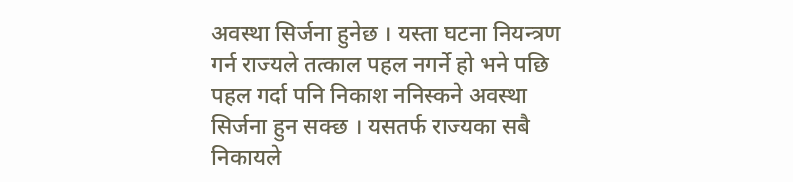अवस्था सिर्जना हुनेछ । यस्ता घटना नियन्त्रण गर्न राज्यले तत्काल पहल नगर्ने हो भने पछि पहल गर्दा पनि निकाश ननिस्कने अवस्था सिर्जना हुन सक्छ । यसतर्फ राज्यका सबै निकायले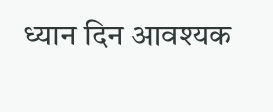ध्यान दिन आवश्यक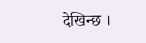देखिन्छ ।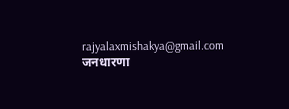rajyalaxmishakya@gmail.com
जनधारणा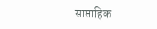साप्ताहिक